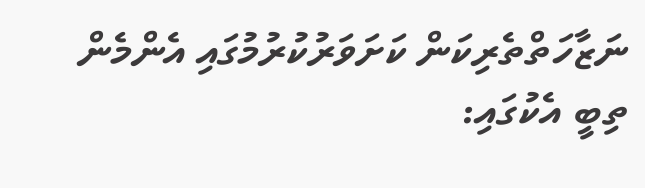ނަޒާހަތްތެރިކަން ކަށަވަރުކުރުމުގައި އެންމެން ތިބީ އެކުގައި: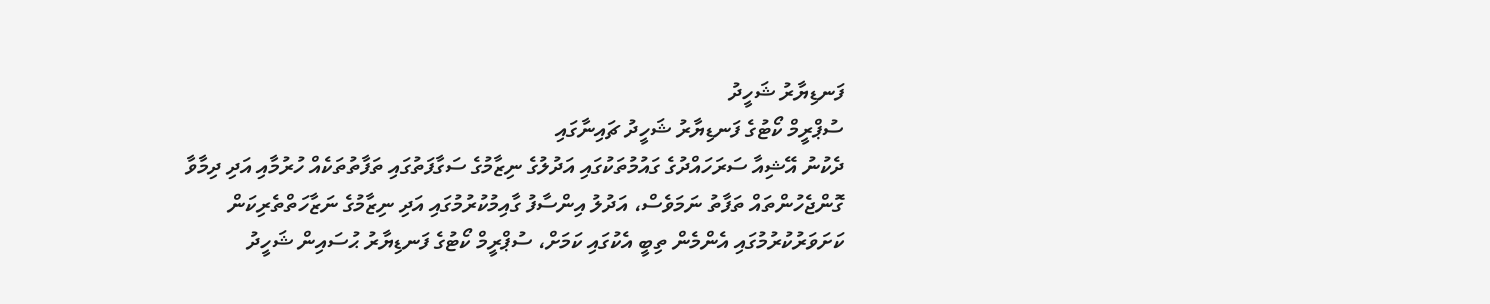ފަނޑިޔާރު ޝަހީދު
ސުޕްރީމް ކޯޓުގެ ފަނޑިޔާރު ޝަހީދު ޗައިނާގައި
ދެކުނު އޭޝިއާ ސަރަހައްދުގެ ގައުމުތަކުގައި އަދުލުގެ ނިޒާމުގެ ސަގާފަތުގައި ތަފާތުތަކެއް ހުރުމާއި އަދި ދިމާވާ ގޮންޖެހުންތައް ތަފާތު ނަމަވެސް، އަދުލު އިންސާފު ގާއިމުކުރުމުގައި އަދި ނިޒާމުގެ ނަޒާހަތްތެރިކަން ކަށަވަރުކުރުމުގައި އެންމެން ތިބީ އެކުގައި ކަމަށް، ސުޕްރީމް ކޯޓުގެ ފަނޑިޔާރު ޙުސައިން ޝަހީދު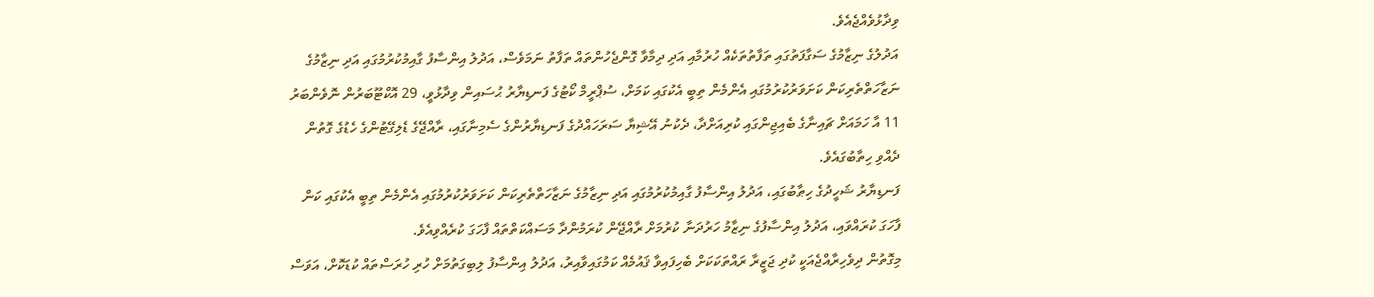ވިދާޅުވެއްޖެއެވެ.
އަދުލުގެ ނިޒާމުގެ ސަގާފަތުގައި ތަފާތުތަކެއް ހުރުމާއި އަދި ދިމާވާ ގޮންޖެހުންތައް ތަފާތު ނަމަވެސް، އަދުލު އިންސާފު ގާއިމުކުރުމުގައި އަދި ނިޒާމުގެ ނަޒާހަތްތެރިކަން ކަށަވަރުކުރުމުގައި އެންމެން ތިބީ އެކުގައި ކަމަށް، ސުޕްރީމް ކޯޓުގެ ފަނޑިޔާރު ޙުސައިން ވިދާޅުވީ، 29 އޮކްޓޫބަރުން ނޮވެންބަރު 11 އާ ހަމައަށް ޗައިނާގެ ބެއިޖިންގައި ކުރިއަށްދާ، ދެކުނު އޭޝިޔާ ސަރަހައްދުގެ ފަނޑިޔާރުންގެ ސެމިނާގައި، ރާއްޖޭގެ ޑެލިގޭޓުންގެ ހެޑުގެ ގޮތުން ދެއްވި ހިތާބުގައެވެ.
ފަނޑިޔާރު ޝަހީދުގެ ހިޠާބުގައި، އަދުލު އިންސާފު ގާއިމުކުރުމުގައި އަދި ނިޒާމުގެ ނަޒާހަތްތެރިކަން ކަށަވަރުކުރުމުގައި އެންމެން ތިބީ އެކުގައި ކަން ފާހަގަ ކުރައްވައި، އަދުލު އިންސާފުގެ ނިޒާމު ހަރުދަނާ ކުރުމަށް ރާއްޖޭން ކުރަމުންދާ މަސައްކަތްތައް ފާހަގަ ކުރެއްވިއެވެ.
މިގޮތުން ދިވެހިރާއްޖެއަކީ ކުދި ޖަޒީރާ ރައްތަކަކަށް ބެހިފައިވާ ޤައުމެއް ކަމުގައިވާއިރު، އަދުލު އިންސާފު ލިބިގަތުމަށް ހުރި ހުރަސްތައް ކުޑަކޮށް، އަވަސް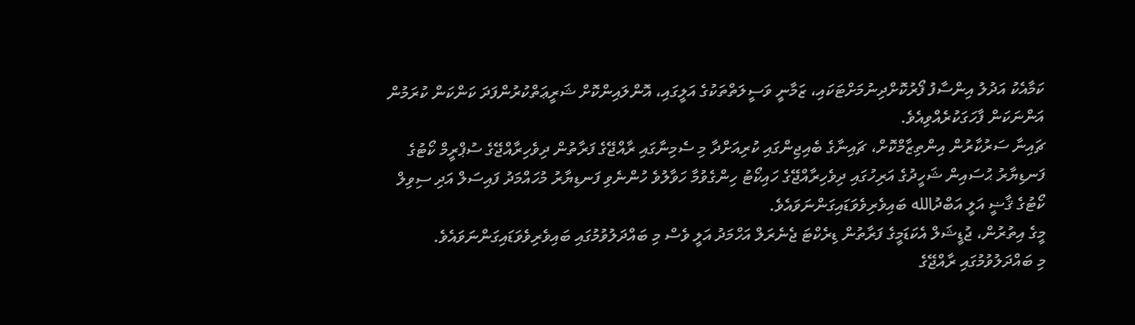ކަމާއެކު އަދުލު އިންސާފު ފޯރުކޮށްދިނުމަށްޓަކައި، ޒަމާނީ ވަސީލަތްތަކުގެ އަލީގައި، އޮންލައިންކޮށް ޝަރީޢަތްކުރުންފަދަ ކަންކަން ކުރަމުން އަންނަކަން ފާހަގަކުރެއްވިއެވެ.
ޗައިނާ ސަރުކާރުން އިންތިޒާމްކޮށް، ޗައިނާގެ ބެއިޖިންގައި ކުރިއަށްދާ މި ސެމިނާގައި ރާއްޖޭގެ ފަރާތުން ދިވެހިރާއްޖޭގެ ސުޕްރީމް ކޯޓުގެ ފަނޑިޔާރު ޙުސައިން ޝަހީދުގެ އަރިހުގައި ދިވެހިރާއްޖޭގެ ހައިކޯޓު ހިންގެވުމާ ހަވާލުވެ ހުންނެވި ފަނޑިޔާރު މުހައްމަދު ފައިސަލް އަދި ސިވިލް ކޯޓުގެ ޤާޟީ އަލީ އަބްދުالله ބައިވެރިވެވަޑައިގަންނަވައެވެ.
މީގެ އިތުރުން، ޖުޑީޝަލް އެކަޑަމީގެ ފަރާތުން ޑިރެކްޓަ ޖެނެރަލް އަހްމަދު އަލީ ވެސް މި ބައްދަލުވުމުގައި ބައިވެރިވެވަޑައިގަންނަވައެވެ.
މި ބައްދަލުވުމުގައި ރާއްޖޭގެ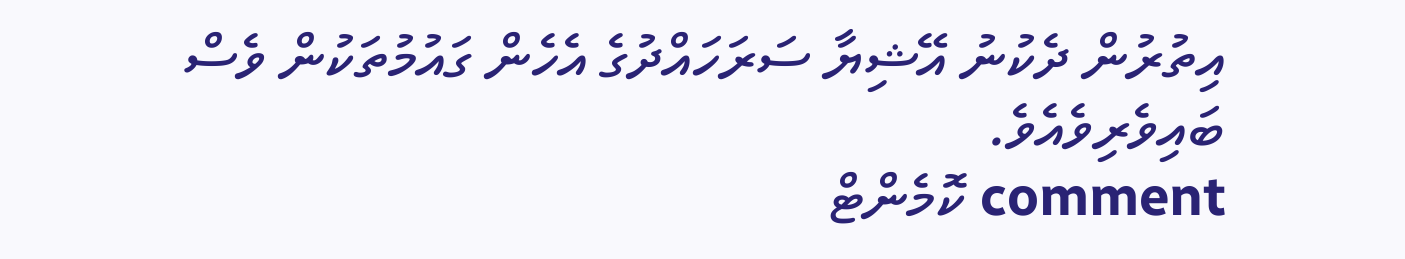އިތުރުން ދެކުނު އޭޝިޔާ ސަރަހައްދުގެ އެހެން ގައުމުތަކުން ވެސް ބައިވެރިވެއެވެ.
comment ކޮމެންޓް